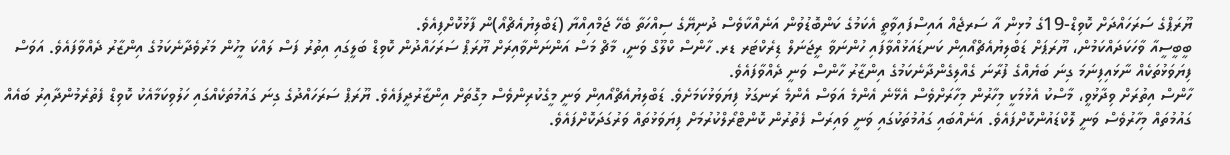ޔޫރަޕްގެ ސަރަހައްދަށް ކޮވިޑް-19ގެ މުޅިން އާ ސަރޖެއް އައިސްފައިވާތީ އެކަމުގެ ކަންބޮޑުވުން އަނެއްކާވެސް ދުނިޔޭގެ ސިއްހަތާ ބެހޭ ޖަމްއިއްޔާ (ޑަބްލިޔުއެޗްއޯ)ން ފާޅުކޮށްފިއެވެ.
ބީބީސީއާ ވާހަކަދައްކަމުން، ޔޫރަޕަށް ޑަބްލިޔުއެޗްއޯއިން ކަނޑައަޅުއްވާފައި ހުންނަވާ ރީޖަނަލް ޑިރެކްޓަރ ޑރ. ހާންސް ކްލޫގް ވަނީ، މާޗް މަސް އަންނަންވާއިރަށް ޔޫރަޕް ސަރަހައްދުން ކޮވިޑް ބަލީގައި އިތުރު ފަސް ލައްކަ މީހުން މަރުވެދާނެކަމުގެ އިންޒާރު ދެއްވާފައެވެ. އަވަސް ފިޔަވަޅުތަކެއް ނާޅައިފިނަމަ ގިނަ ބަޔެއްގެ ފުރާނަ ގެއްލިގެންދާނެކަމުގެ އިންޒާރު ހާންސް ވަނީ ދެއްވާފައެވެ.
ހާންސް އިތުރަށް ވިދާޅުވީ، މާސްކު އެޅުމަކީ މިހާރުން މިހާރަށްވެސް އެޅޭނެ އެންމެ އަވަސް އެންމެ ރަނގަޅު ފިޔަވަޅުކަމަށެވެ. ޑަބްލިޔުއެޗްއޯއިން ވަނީ މީގެކުރިންވެސް މިގޮތަށް އިންޒާރުދީފައެވެ. ޔޫރަޕް ސަރަހައްދުގެ ގިނަ ގައުމުތަކެއްގައި ހަލުވިކަމާއެކު ކޮވިޑް ފެތުރެމުންދާއިރު ބައެއް ގައުމުތައް މިހާރުވެސް ވަނީ ލޮކްޑައުންކޮށްފައެވެ. އަނެއްބައި ގައުމުތަކުގައި ވަނީ ވައިރަސް ފެތުރުން ކޮންޓްރޯލްކުރުމަށް ފިޔަވަޅުތައް ވަރުގަދަކޮށްފައެވެ.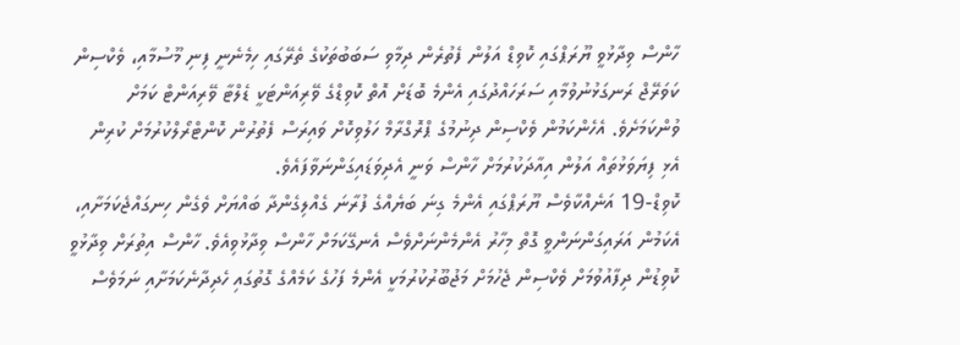ހާންސް ވިދާޅުވީ ޔޫރަޕްގައި ކޮވިޑް އަލުން ފެތުރެން ދިމާވި ސަބަބުތަކުގެ ތެރޭގައި ހިމެނެނީ ފިނި މޫސުމާއި، ވެކްސިން ކަވަރޭޖް ރަނގަޅުނުވުމާއި ސަރަހައްދުގައި އެންމެ ބޮޑަށް އޮތް ކޮވިޑްގެ ވޭރިއަންޓަކީ ޑެލްޓާ ވޭރިއަންޓް ކަމަށް ވުންކަމަށެވެ. އެހެންކަމުން ވެކްސިން ދިނުމުގެ ޕްރޮގްރާމް ހަލުވިކޮށް ވައިރަސް ފެތުރުން ކޮންޓްރޯލްކުރުމަށް ކުރިން އެޅި ފިޔަވަޅުތައް އަލުން އިއާދަކުރުމަށް ހާންސް ވަނީ އެދިވަޑައިގަންނަވާފައެވެ.
ކޮވިޑް-19 އަނެއްކާވެސް ޔޫރަޕްގައި އެންމެ ގިނަ ބަޔެއްގެ ފުރާނަ ގެއްލިގެންދާ ބައްޔަށް ވެގެން ހިނގައްޖެކަމަށާއި، އެކަމުން އަރައިގަންނަންވީ ގޮތް މިހާރު އެންމެންނަށްވެސް އެނގޭކަމަށް ހާންސް ވިދާޅުވިއެވެ. ހާންސް އިތުރަށް ވިދާޅުވީ ކޮވިޑުން ދިފާއުވުމަށް ވެކްސިން ޖެހުމަށް މަޖުބޫރުކުރުމަކީ އެންމެ ފަހުގެ ކަމެއްގެ ގޮތުގައި ހެދިދާނެކަމަށާއި ނަމަވެސް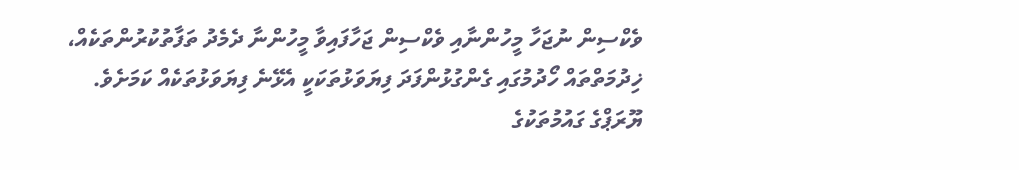ވެކްސިން ނުޖަހާ މީހުންނާއި ވެކްސިން ޖަހާފައިވާ މީހުންނާ ދެމެދު ތަފާތުކުރުންތަކެއް، ޚިދުމަތްތައް ހޯދުމުގައި ގެންގުޅުންފަދަ ފިޔަވަޅުތަކަކީ އެޅޭނެ ފިޔަވަޅުތަކެއް ކަމަށެވެ.
ޔޫރަޕްގެ ގައުމުތަކުގެ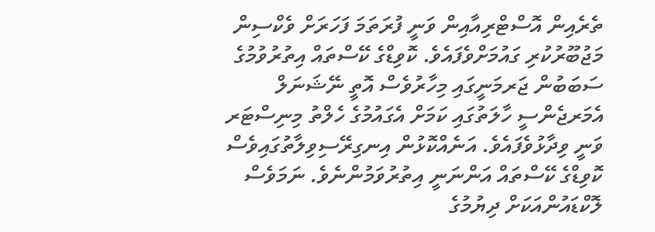ތެރެއިން އޮސްޓްރިއާއިން ވަނީ ފުރަތަމަ ފަހަރަށް ވެކްސިން މަޖުބޫރުކުރި ގައުމަށްވެފައެވެ. ކޮވިޑްގެ ކޭސްތައް އިތުރުވުމުގެ ސަބަބުން ޖަރމަނީގައި މިހާރުވެސް އޮތީ ނޭޝަނަލް އެމަރޖެންސީ ހާލަތުގައި ކަމަށް އެގައުމުގެ ހެލްތު މިނިސްޓަރ ވަނީ ވިދާޅުވެފައެވެ. އަނެއްކޮޅުން އިނގިރޭސިވިލާތުގައިވެސް ކޮވިޑްގެ ކޭސްތައް އަންނަނީ އިތުރުވަމުންނެވެ. ނަމަވެސް ލޮކްޑައުންއަކަށް ދިޔުމުގެ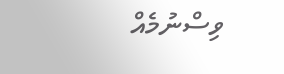ވިސްނުމެއް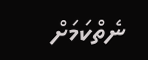ނެތްކަމަށް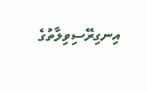އިނގިރޭސިވިލާތުގެ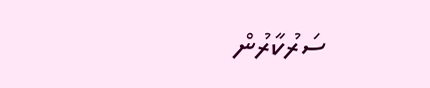ސަރުކާރުން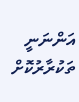އަންނަނީ ތަކުރާރުކޮށް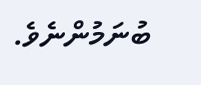ބުނަމުންނެވެ.